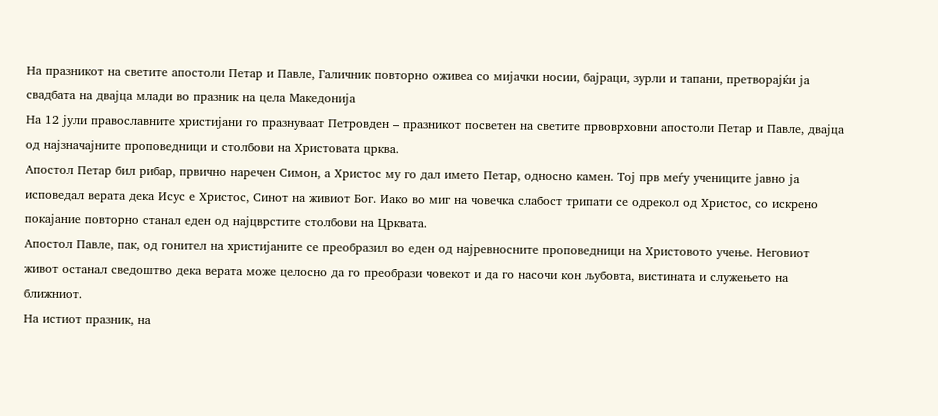На празникот на светите апостоли Петар и Павле, Галичник повторно оживеа со мијачки носии, бајраци, зурли и тапани, претворајќи ја свадбата на двајца млади во празник на цела Македонија
На 12 јули православните христијани го празнуваат Петровден – празникот посветен на светите првоврховни апостоли Петар и Павле, двајца од најзначајните проповедници и столбови на Христовата црква.
Апостол Петар бил рибар, првично наречен Симон, а Христос му го дал името Петар, односно камен. Тој прв меѓу учениците јавно ја исповедал верата дека Исус е Христос, Синот на живиот Бог. Иако во миг на човечка слабост трипати се одрекол од Христос, со искрено покајание повторно станал еден од најцврстите столбови на Црквата.
Апостол Павле, пак, од гонител на христијаните се преобразил во еден од најревносните проповедници на Христовото учење. Неговиот живот останал сведоштво дека верата може целосно да го преобрази човекот и да го насочи кон љубовта, вистината и служењето на ближниот.
На истиот празник, на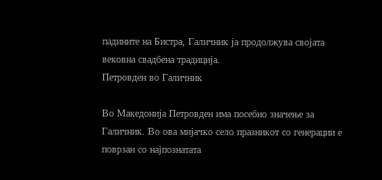падините на Бистра, Галичник ја продолжува својата вековна свадбена традиција.
Петровден во Галичник

Во Македонија Петровден има посебно значење за Галичник. Во ова мијачко село празникот со генерации е поврзан со најпознатата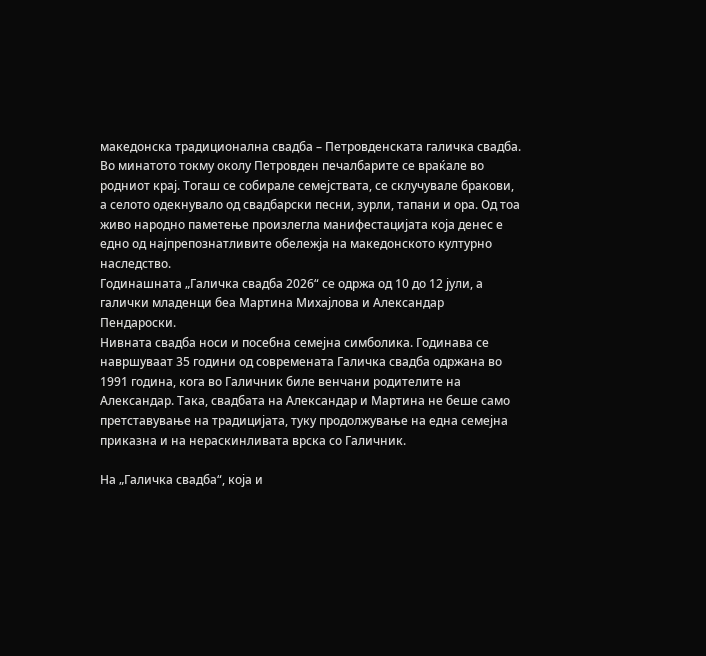македонска традиционална свадба – Петровденската галичка свадба.
Во минатото токму околу Петровден печалбарите се враќале во родниот крај. Тогаш се собирале семејствата, се склучувале бракови, а селото одекнувало од свадбарски песни, зурли, тапани и ора. Од тоа живо народно паметење произлегла манифестацијата која денес е едно од најпрепознатливите обележја на македонското културно наследство.
Годинашната „Галичка свадба 2026“ се одржа од 10 до 12 јули, а галички младенци беа Мартина Михајлова и Александар Пендароски.
Нивната свадба носи и посебна семејна симболика. Годинава се навршуваат 35 години од современата Галичка свадба одржана во 1991 година, кога во Галичник биле венчани родителите на Александар. Така, свадбата на Александар и Мартина не беше само претставување на традицијата, туку продолжување на една семејна приказна и на нераскинливата врска со Галичник.

На „Галичка свадба“, која и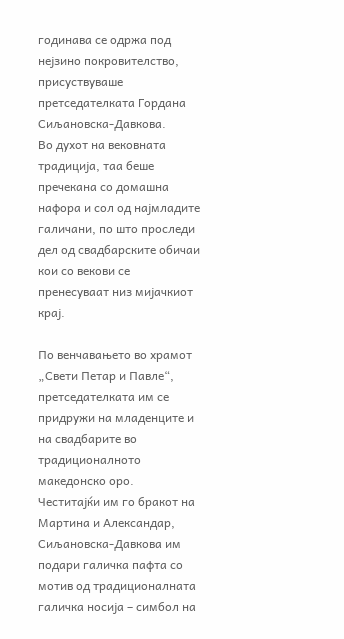годинава се одржа под нејзино покровителство, присуствуваше претседателката Гордана Сиљановска-Давкова.
Во духот на вековната традиција, таа беше пречекана со домашна нафора и сол од најмладите галичани, по што проследи дел од свадбарските обичаи кои со векови се пренесуваат низ мијачкиот крај.

По венчавањето во храмот „Свети Петар и Павле“, претседателката им се придружи на младенците и на свадбарите во традиционалното македонско оро.
Честитајќи им го бракот на Мартина и Александар, Сиљановска-Давкова им подари галичка пафта со мотив од традиционалната галичка носија – симбол на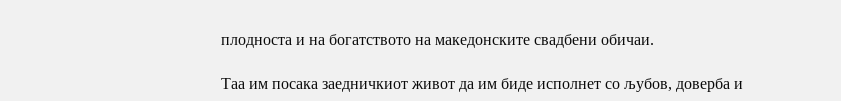плодноста и на богатството на македонските свадбени обичаи.

Таа им посака заедничкиот живот да им биде исполнет со љубов, доверба и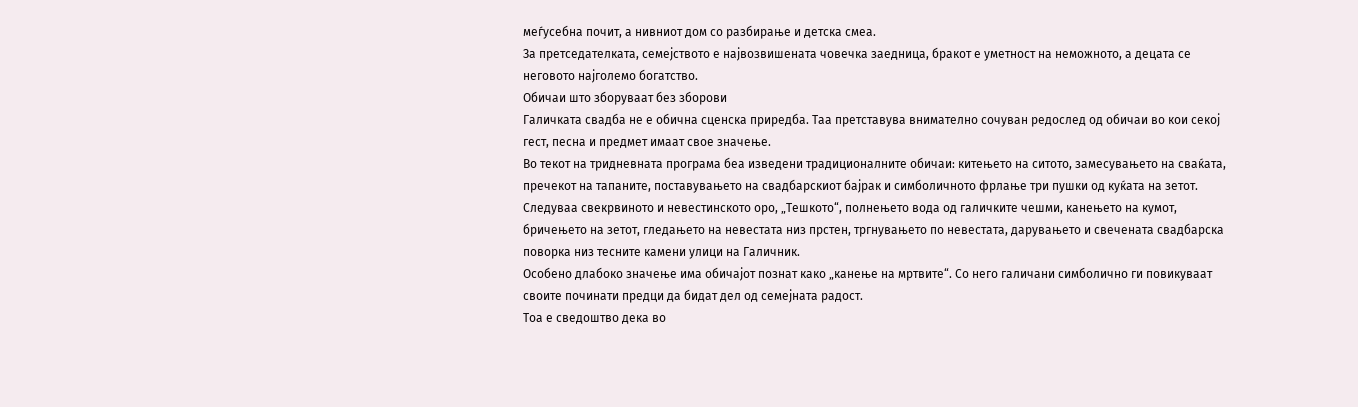меѓусебна почит, а нивниот дом со разбирање и детска смеа.
За претседателката, семејството е највозвишената човечка заедница, бракот е уметност на неможното, а децата се неговото најголемо богатство.
Обичаи што зборуваат без зборови
Галичката свадба не е обична сценска приредба. Таа претставува внимателно сочуван редослед од обичаи во кои секој гест, песна и предмет имаат свое значење.
Во текот на тридневната програма беа изведени традиционалните обичаи: китењето на ситото, замесувањето на сваќата, пречекот на тапаните, поставувањето на свадбарскиот бајрак и симболичното фрлање три пушки од куќата на зетот.
Следуваа свекрвиното и невестинското оро, „Тешкото“, полнењето вода од галичките чешми, канењето на кумот, бричењето на зетот, гледањето на невестата низ прстен, тргнувањето по невестата, дарувањето и свечената свадбарска поворка низ тесните камени улици на Галичник.
Особено длабоко значење има обичајот познат како „канење на мртвите“. Со него галичани симболично ги повикуваат своите починати предци да бидат дел од семејната радост.
Тоа е сведоштво дека во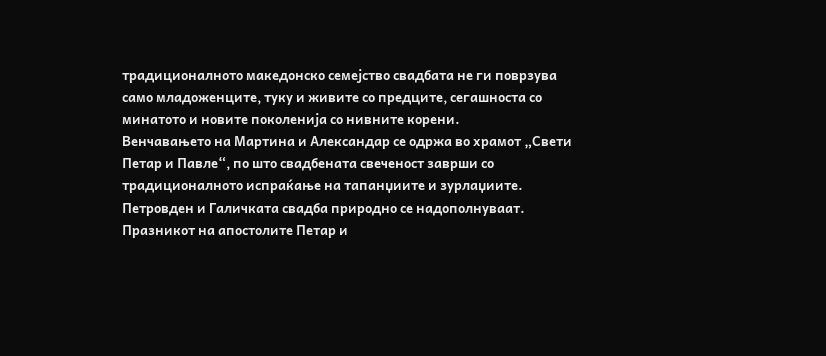традиционалното македонско семејство свадбата не ги поврзува само младоженците, туку и живите со предците, сегашноста со минатото и новите поколенија со нивните корени.
Венчавањето на Мартина и Александар се одржа во храмот „Свети Петар и Павле“, по што свадбената свеченост заврши со традиционалното испраќање на тапанџиите и зурлаџиите.
Петровден и Галичката свадба природно се надополнуваат. Празникот на апостолите Петар и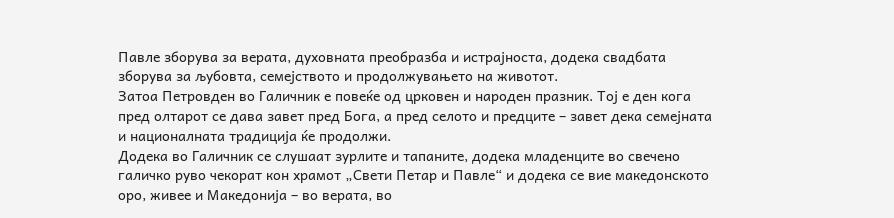Павле зборува за верата, духовната преобразба и истрајноста, додека свадбата зборува за љубовта, семејството и продолжувањето на животот.
Затоа Петровден во Галичник е повеќе од црковен и народен празник. Тој е ден кога пред олтарот се дава завет пред Бога, а пред селото и предците – завет дека семејната и националната традиција ќе продолжи.
Додека во Галичник се слушаат зурлите и тапаните, додека младенците во свечено галичко руво чекорат кон храмот „Свети Петар и Павле“ и додека се вие македонското оро, живее и Македонија – во верата, во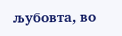љубовта, во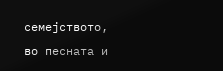семејството, во песната и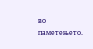во паметењето.